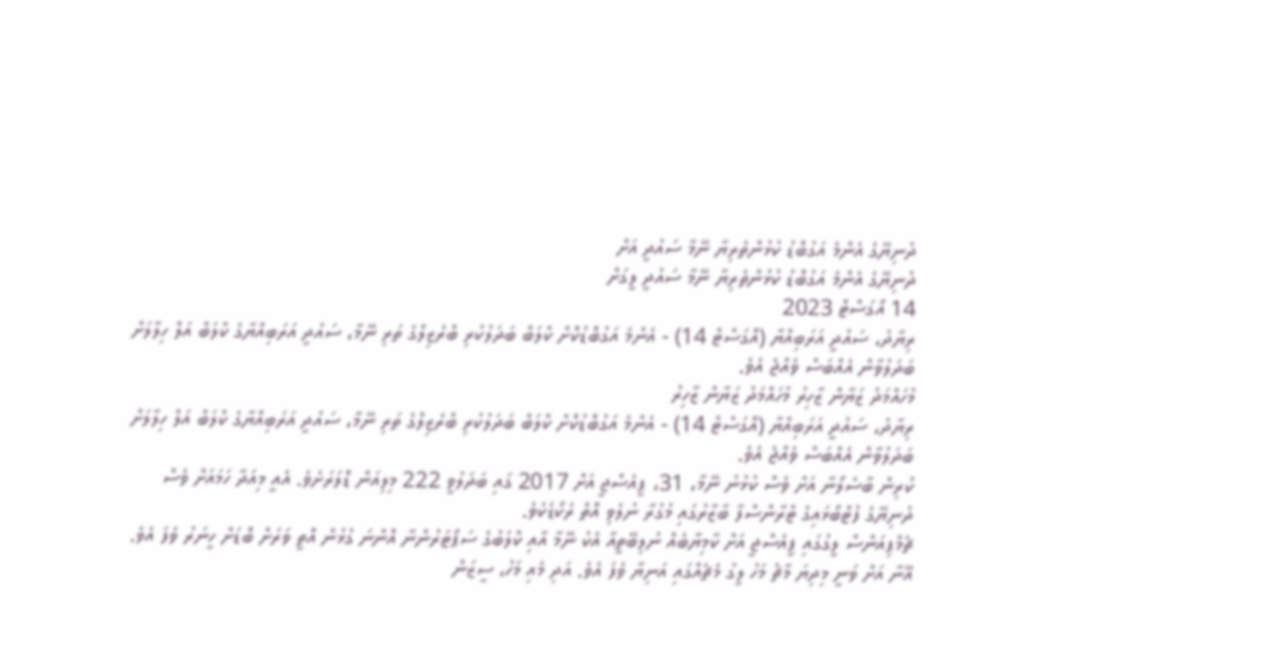ދުނިޔޭގެ އެންމެ އަގުބޮޑު ކުޅުންތެރިޔާ ނޭމާ ސައުދީ އަށް
ދުނިޔޭގެ އެންމެ އަގުބޮޑު ކުޅުންތެރިޔާ ނޭމާ ސައުދީ ލީގަށް
14 އޯގަސްޓް 2023
ރިޔާދު، ސައުދީ އަރަބިއްޔާ (އޮގަސްޓް 14) - އެންމެ އަގުބޮޑުކޮށް ކްލަބް ބަދަލުކުރި ބްރެޒިލްގެ ތަރި ނޭމާ، ސައުދީ އަރަބިއްޔާގެ ކްލަބް އަލް ހިލާލަށް ބަދަލުވާން އެއްބަސް ވެއްޖެ އެވެ.
މުހައްމަދު ޒަޔާން ޒާހިރު މުހައްމަދު ޒަޔާން ޒާހިރު
ރިޔާދު، ސައުދީ އަރަބިއްޔާ (އޮގަސްޓް 14) - އެންމެ އަގުބޮޑުކޮށް ކްލަބް ބަދަލުކުރި ބްރެޒިލްގެ ތަރި ނޭމާ، ސައުދީ އަރަބިއްޔާގެ ކްލަބް އަލް ހިލާލަށް ބަދަލުވާން އެއްބަސް ވެއްޖެ އެވެ.
ކުރިން ބާސެލޯނާ އަށް ވެސް ކުޅުނު ނޭމާ، 31، ޕީއެސްޖީ އަށް 2017 ގައި ބަދަލުވީ 222 މިލިއަން ޑޮލަރަށެވެ. އެއީ މިއަދާ ހަމައަށް ވެސް ދުނިޔޭގެ ފުޓްބޯޅައިގެ ޓްރާންސްފާ ބާޒާރުގައި މުގުރާ ނުލެވި އޮތް ރެކޯޑެކެވެ.
ޗެމްޕިއަންސް ލީގުގައި ޕީއެސްޖީ އަށް ކާމިޔާބެއް ނުލިބޭތީއާ އެކު ނޭމާ އާއި ކްލަބުގެ ސަޕޯޓަރުންނާ އޮންނަ ގުޅުން އޮތީ ވަރަށް ބޮޑަށް ހީނަރު ވެފަ އެވެ. އޭނާ އަށް ވަނީ މިދިޔަ މާޗު މަހު ލީގު މެޗެއްގައި އަނިޔާ ވެފަ އެވެ. އަދި މެއި މަހު، ސީޒަން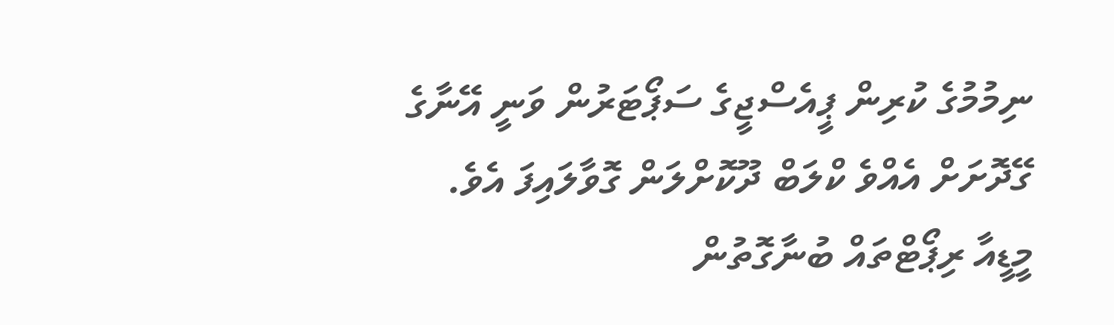ނިމުމުގެ ކުރިން ޕީއެސްޖީގެ ސަޕޯޓަރުން ވަނީ އޭނާގެ ގޭދޮށަށް އެއްވެ ކްލަބް ދޫކޮށްލަން ގޮވާލައިފަ އެވެ.
މީޑީއާ ރިޕޯޓްތައް ބުނާގޮތުން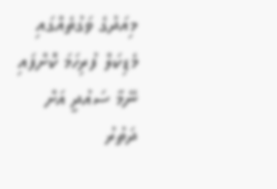މިއަދުގެ ވަގުތެއްގައި މެޑިކަލް ފުރިހަމަ ކޮށްފައި ނޭމާ ސައުދީ އަށް ދަތުރު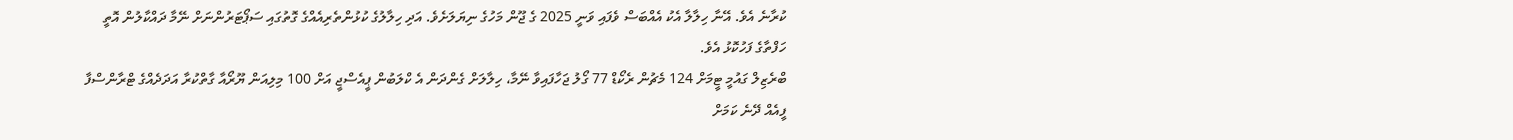ކުރާނެ އެވެ. އޭނާ ހިލާލާ އެކު އެއްބަސް ވެފައި ވަނީ 2025 ގެ ޖޫން މަހުގެ ނިޔަލަށެވެ. އަދި ހިލާލުގެ ކުޅުންތެރިއެއްގެ ގޮތުގައި ސަޕޯޓަރުންނަށް ނޭމާ ދައްކާލުން އޮތީ ހަފްތާގެ ފަހުކޮޅު އެވެ.
ބްރެޒިލް ގައުމީ ޓީމަށް 124 މެޗުން ރެކޯޑް 77 ގޯލު ޖަހާފައިވާ ނޭމާ، ހިލާލަށް ގެންދަން އެ ކްލަބުން ޕީއެސްޖީ އަށް 100 މިލިއަން ޔޫރޯއާ ގާތްކުރާ އަދަދެއްގެ ޓްރާންސްފާ ފީއެއް ދޭނެ ކަމަށް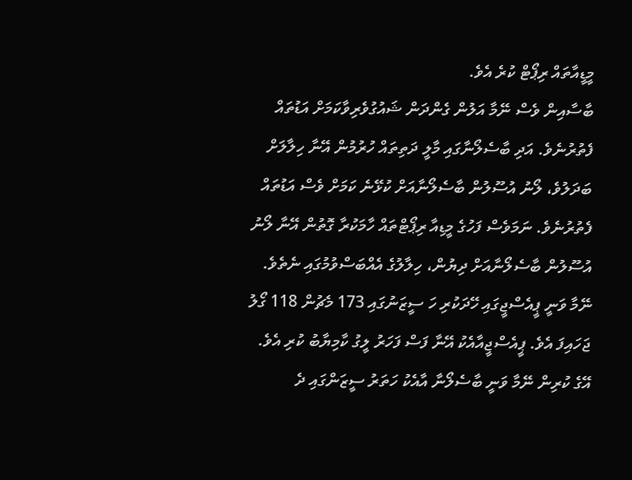މީޑީއާތައް ރިޕޯޓް ކުރެ އެވެ.
ބާސާއިން ވެސް ނޭމާ އަލުން ގެންދަން ޝައުގުވެރިވާކަމަށް އަޑުތައް ފެތުރުނެވެ. އަދި ބާސެލޯނާގައި މާލީ ދަތިތައް ހުރުމުން އޭނާ ހިލާލަށް ބަދަލުވެ، ލޯނު އުސޫލުން ބާސެލޯނާއަށް ކުޅޭނެ ކަމަށް ވެސް އަޑުތައް ފެތުރުނެވެ. ނަމަވެސް ފަހުގެ މީޑިއާ ރިޕޯޓްތައް ހާމަކުރާ ގޮތުން އޭނާ ލޯނު އުސޫލުން ބާސެލޯނާއަށް ދިޔުން، ހިލާލުގެ އެއްބަސްވުމުގައި ނެތެވެ.
ނޭމާ ވަނީ ޕީއެސްޖީގައި ހޭދަކުރި ހަ ސީޒަނުގައި 173 މެޗުން 118 ގޯލު ޖަހައިފަ އެވެ. ޕީއެސްޖީއާއެކު އޭނާ ފަސް ފަހަރު ލީގު ކާމިޔާބު ކުރި އެވެ. އޭގެ ކުރިން ނޭމާ ވަނީ ބާސެލޯނާ އާއެކު ހަތަރު ސީޒަންގައި ދެ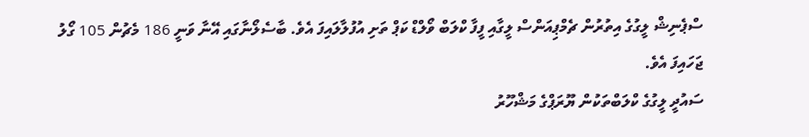ސްޕެނިޝް ލީގުގެ އިތުރުން ޗެމްޕިއަންސް ލީގާއި ފީފާ ކްލަބް ވޯލްޑް ކަޕް ތަށި އުފުލާލައިފަ އެވެ. ބާސެލޯނާގައި އޭނާ ވަނީ 186 މެޗުން 105 ގޯލު ޖަހައިފަ އެވެ.
ސައުދީ ލީގުގެ ކްލަބްތަކުން ޔޫރަޕްގެ މަޝްހޫރު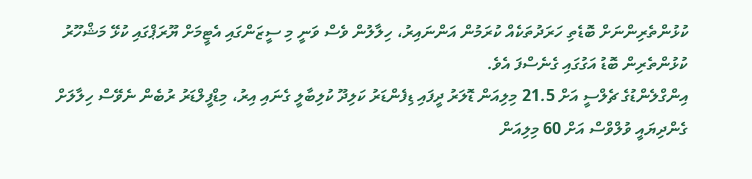ކުޅުންތެރިންނަށް ބޮޑެތި ހަރަދުތަކެއް ކުރަމުން އަންނައިރު، ހިލާލުން ވެސް ވަނީ މި ސީޒަންގައި އެޓީމަށް ޔޫރަޕްގައި ކުޅޭ މަޝްހޫރު ކުޅުންތެރިން ބޮޑު އަގުގައި ގެނެސްފަ އެވެ.
އިންގްލެންޑުގެ ޗެލްސީ އަށް 21.5 މިލިއަން ޑޮލަރު ދީފައި ޑިފެންޑަރު ކަލިދޫ ކުލިބާލީ ގެނައި އިރު، މިޑްފީލްޑަރު ރުބެން ނެވޭސް ހިލާލަށް ގެންދިޔައީ ވުލްވްސް އަށް 60 މިލިއަން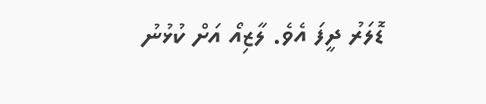ޑޮލަރު ދީފަ އެވެ. ލާޒިއޯ އަށް ކުޅުނު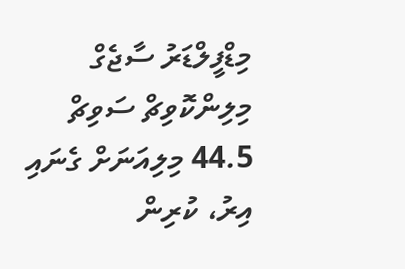މިޑްފީލްޑަރު ސާޖެގް މިލިންކޮވިޗް ސަވިޗް 44.5 މިލިއަނަށް ގެނައި އިރު، ކުރިން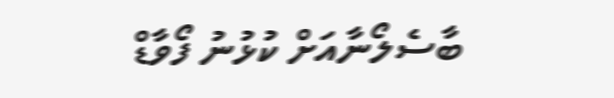ބާސެލޯނާއަށް ކުޅުނު ފޯވާޑް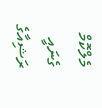މެލްކޮމް ގެނައީ ރަޝިއާގެ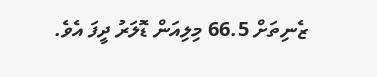ޒެނިތަށް 66.5 މިލިއަން ޑޮލަރު ދީފަ އެވެ.